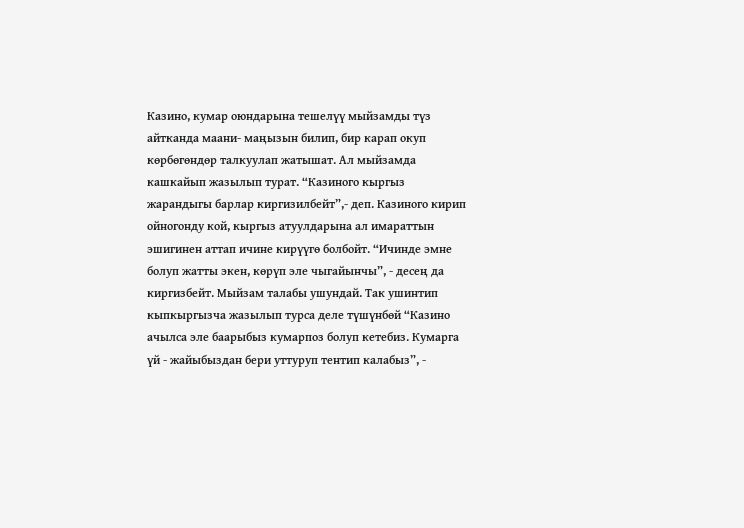Казино, кумар оюндарына тешелүү мыйзамды түз айтканда маани- маңызын билип, бир карап окуп көрбөгөндөр талкуулап жатышат. Ал мыйзамда кашкайып жазылып турат. “Казиного кыргыз жарандыгы барлар киргизилбейт”,- деп. Казиного кирип ойногонду кой, кыргыз атуулдарына ал имараттын эшигинен аттап ичине кирүүгө болбойт. “Ичинде эмне болуп жатты экен, көрүп эле чыгайынчы”, - десең да киргизбейт. Мыйзам талабы ушундай. Так ушинтип кыпкыргызча жазылып турса деле түшүнбөй “Казино ачылса эле баарыбыз кумарпоз болуп кетебиз. Кумарга үй - жайыбыздан бери уттуруп тентип калабыз”, -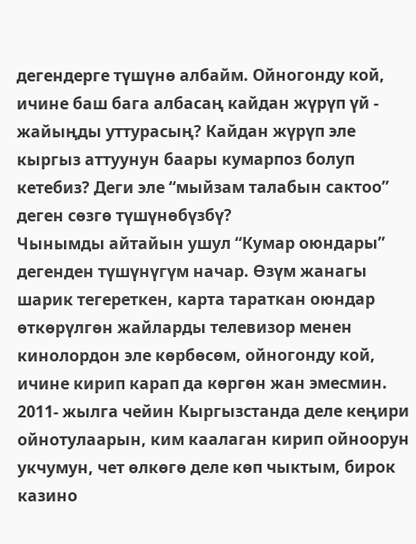дегендерге түшүнө албайм. Ойногонду кой, ичине баш бага албасаң кайдан жүрүп үй - жайыңды уттурасың? Кайдан жүрүп эле кыргыз аттуунун баары кумарпоз болуп кетебиз? Деги эле “мыйзам талабын сактоо” деген сөзгө түшүнөбүзбү?
Чынымды айтайын ушул “Кумар оюндары” дегенден түшүнүгүм начар. Өзүм жанагы шарик тегереткен, карта тараткан оюндар өткөрүлгөн жайларды телевизор менен кинолордон эле көрбөсөм, ойногонду кой, ичине кирип карап да көргөн жан эмесмин. 2011- жылга чейин Кыргызстанда деле кеңири ойнотулаарын, ким каалаган кирип ойноорун укчумун, чет өлкөгө деле көп чыктым, бирок казино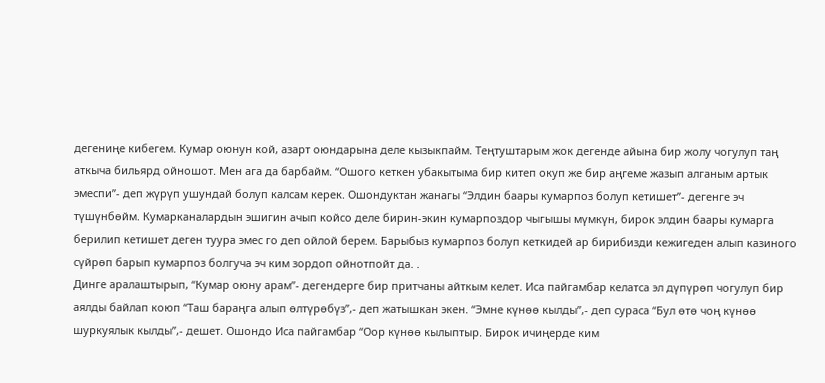дегениңе кибегем. Кумар оюнун кой, азарт оюндарына деле кызыкпайм. Теңтуштарым жок дегенде айына бир жолу чогулуп таң аткыча бильярд ойношот. Мен ага да барбайм. “Ошого кеткен убакытыма бир китеп окуп же бир аңгеме жазып алганым артык эмеспи”- деп жүрүп ушундай болуп калсам керек. Ошондуктан жанагы “Элдин баары кумарпоз болуп кетишет”- дегенге эч түшүнбөйм. Кумарканалардын эшигин ачып койсо деле бирин-экин кумарпоздор чыгышы мүмкүн, бирок элдин баары кумарга берилип кетишет деген туура эмес го деп ойлой берем. Барыбыз кумарпоз болуп кеткидей ар бирибизди кежигеден алып казиного сүйрөп барып кумарпоз болгуча эч ким зордоп ойнотпойт да. .
Динге аралаштырып, “Кумар оюну арам”- дегендерге бир притчаны айткым келет. Иса пайгамбар келатса эл дүпүрөп чогулуп бир аялды байлап коюп “Таш бараңга алып өлтүрөбүз”,- деп жатышкан экен. “Эмне күнөө кылды”,- деп сураса “Бул өтө чоң күнөө шуркуялык кылды”,- дешет. Ошондо Иса пайгамбар “Оор күнөө кылыптыр. Бирок ичиңерде ким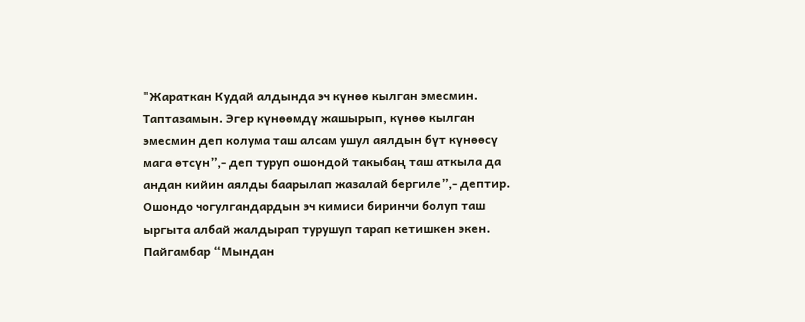"Жараткан Кудай алдында эч күнөө кылган эмесмин. Таптазамын. Эгер күнөөмдү жашырып, күнөө кылган эмесмин деп колума таш алсам ушул аялдын бүт күнөөсү мага өтсүн”,- деп туруп ошондой такыбаң таш аткыла да андан кийин аялды баарылап жазалай бергиле”,- дептир. Ошондо чогулгандардын эч кимиси биринчи болуп таш ыргыта албай жалдырап турушуп тарап кетишкен экен. Пайгамбар “Мындан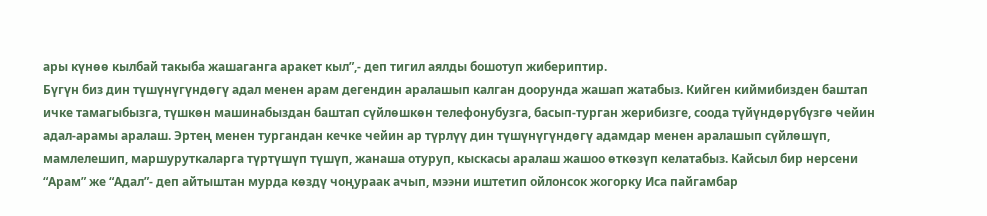ары күнөө кылбай такыба жашаганга аракет кыл”,- деп тигил аялды бошотуп жибериптир.
Бүгүн биз дин түшүнүгүндөгү адал менен арам дегендин аралашып калган доорунда жашап жатабыз. Кийген киймибизден баштап ичке тамагыбызга, түшкөн машинабыздан баштап сүйлөшкөн телефонубузга, басып-турган жерибизге, соода түйүндөрүбүзгө чейин адал-арамы аралаш. Эртең менен тургандан кечке чейин ар түрлүү дин түшүнүгүндөгү адамдар менен аралашып сүйлөшүп, мамлелешип, маршуруткаларга түртүшүп түшүп, жанаша отуруп, кыскасы аралаш жашоо өткөзүп келатабыз. Кайсыл бир нерсени “Арам” же “Адал”- деп айтыштан мурда көздү чоңураак ачып, мээни иштетип ойлонсок жогорку Иса пайгамбар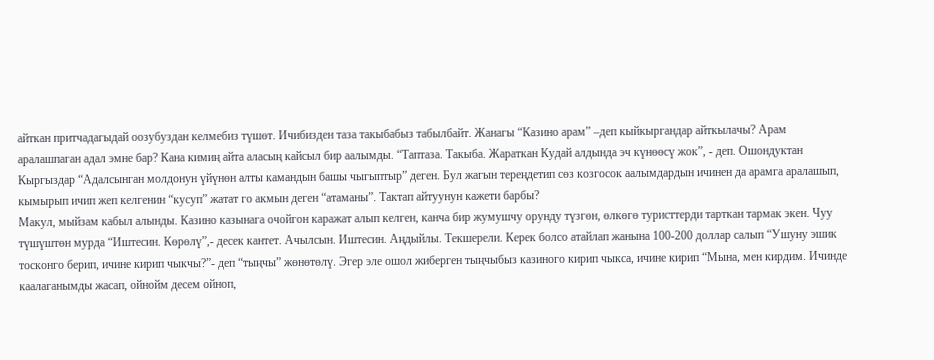айткан притчадагыдай оозубуздан келмебиз түшөт. Ичибизден таза такыбабыз табылбайт. Жанагы “Казино арам” –деп кыйкыргандар айткылачы? Арам аралашпаган адал эмне бар? Кана кимиң айта аласың кайсыл бир аалымды. “Таптаза. Такыба. Жараткан Кудай алдында эч күнөөсү жок”, - деп. Ошондуктан Кыргыздар “Адалсынган молдонун үйүнөн алты камандын башы чыгыптыр” деген. Бул жагын тереңдетип сөз козгосок аалымдардын ичинен да арамга аралашып, кымырып ичип жеп келгенин “кусуп” жатат го акмын деген “атаманы”. Тактап айтуунун кажети барбы?
Макул, мыйзам кабыл алынды. Казино казынага очойгон каражат алып келген, канча бир жумушчу орунду түзгөн, өлкөгө туристтерди тарткан тармак экен. Чуу түшүштөн мурда “Иштесин. Көрөлү”,- десек кантет. Ачылсын. Иштесин. Аңдыйлы. Текшерели. Керек болсо атайлап жанына 100-200 доллар салып “Ушуну эшик тосконго берип, ичине кирип чыкчы?”- деп “тыңчы” жөнөтөлү. Эгер эле ошол жиберген тыңчыбыз казиного кирип чыкса, ичине кирип “Мына, мен кирдим. Ичинде каалаганымды жасап, ойнойм десем ойноп,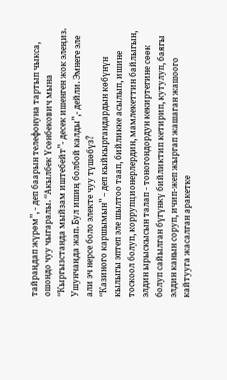тайраңдап жүрөм”, - деп баарын телефонуна тартып чыкса, ошондо чуу чыгаралы. “Акылбек Үсөнбекович мына “Кыргызстанда мыйзам иштебейт”- десек ишенген жок элеңиз. Ушунчаңда жап. Бул ишиң болбой калды”,- дейли. Эмнеге эле али эч нерсе боло электе чуу түшөбүз?
“Казиного каршымын” – деп кыйкыргандардын көбүнүн кылыгы эптеп эле шылтоо таап, бийликке асылып, ишине тоскоол болуп, коррупционерлердин, мамлекеттин байлыгын, элдин ырыскысын талап - тоногондордун кекиртегине сөөк болуп сайылган бүгүнкү бийликтип кетирип, кутулуп, баягы элдин канын соруп, ичип-жеп жыргап жашаган жашоого кайтууга жасалган аракетке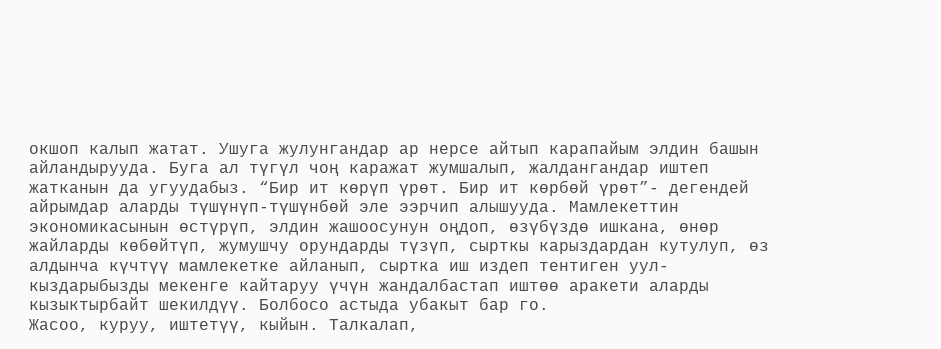окшоп калып жатат. Ушуга жулунгандар ар нерсе айтып карапайым элдин башын айландырууда. Буга ал түгүл чоң каражат жумшалып, жалдангандар иштеп жатканын да угуудабыз. “Бир ит көрүп үрөт. Бир ит көрбөй үрөт”- дегендей айрымдар аларды түшүнүп-түшүнбөй эле ээрчип алышууда. Мамлекеттин экономикасынын өстүрүп, элдин жашоосунун оңдоп, өзүбүздө ишкана, өнөр жайларды көбөйтүп, жумушчу орундарды түзүп, сырткы карыздардан кутулуп, өз алдынча күчтүү мамлекетке айланып, сыртка иш издеп тентиген уул-кыздарыбызды мекенге кайтаруу үчүн жандалбастап иштөө аракети аларды кызыктырбайт шекилдүү. Болбосо астыда убакыт бар го.
Жасоо, куруу, иштетүү, кыйын. Талкалап,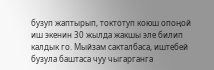бузуп жаптырып, токтотуп коюш опоңой иш экенин 30 жылда жакшы эле билип калдык го. Мыйзам сакталбаса, иштебей бузула баштаса чуу чыгарганга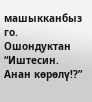машыкканбыз го. Ошондуктан “Иштесин. Анан көрөлү!?”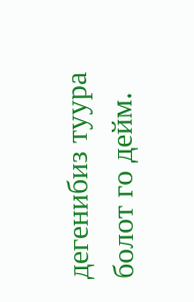дегенибиз туура болот го дейм.